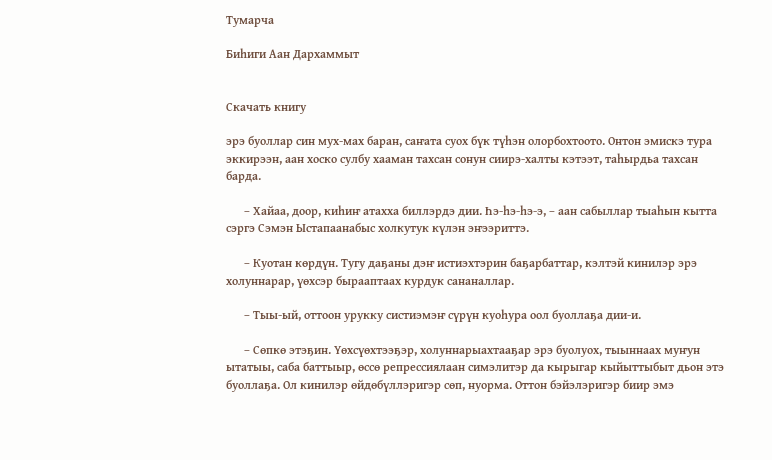Тумарча

Биһиги Аан Дархаммыт


Скачать книгу

эрэ буоллар син мух-мах баран, саҥата суох бүк түһэн олорбохтоото. Онтон эмискэ тура эккирээн, аан хоско сулбу хааман тахсан сонун сиирэ-халты кэтээт, таһырдьа тахсан барда.

      – Хайаа, доор, киһиҥ атахха биллэрдэ дии. Һэ-һэ-һэ-э, – аан сабыллар тыаһын кытта сэргэ Сэмэн Ыстапаанабыс холкутук күлэн эҥээриттэ.

      – Куотан көрдүн. Тугу даҕаны дэҥ истиэхтэрин баҕарбаттар, кэлтэй кинилэр эрэ холуннарар, үөхсэр бырааптаах курдук сананаллар.

      – Тыы-ый, оттоон урукку систиэмэҥ сүрүн куоһура оол буоллаҕа дии-и.

      – Сөпкө этэҕин. Үөхсүөхтээҕэр, холуннарыахтааҕар эрэ буолуох, тыыннаах муҥун ытатыы, саба баттыыр, өссө репрессиялаан симэлитэр да кырыгар кыйыттыбыт дьон этэ буоллаҕа. Ол кинилэр өйдөбүллэригэр сөп, нуорма. Оттон бэйэлэригэр биир эмэ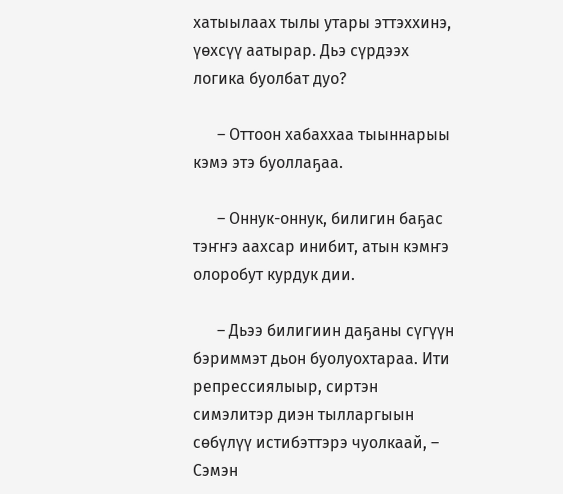хатыылаах тылы утары эттэххинэ, үөхсүү аатырар. Дьэ сүрдээх логика буолбат дуо?

      – Оттоон хабаххаа тыыннарыы кэмэ этэ буоллаҕаа.

      – Оннук-оннук, билигин баҕас тэҥҥэ аахсар инибит, атын кэмҥэ олоробут курдук дии.

      – Дьээ билигиин даҕаны сүгүүн бэриммэт дьон буолуохтараа. Ити репрессиялыыр, сиртэн симэлитэр диэн тылларгыын сөбүлүү истибэттэрэ чуолкаай, – Сэмэн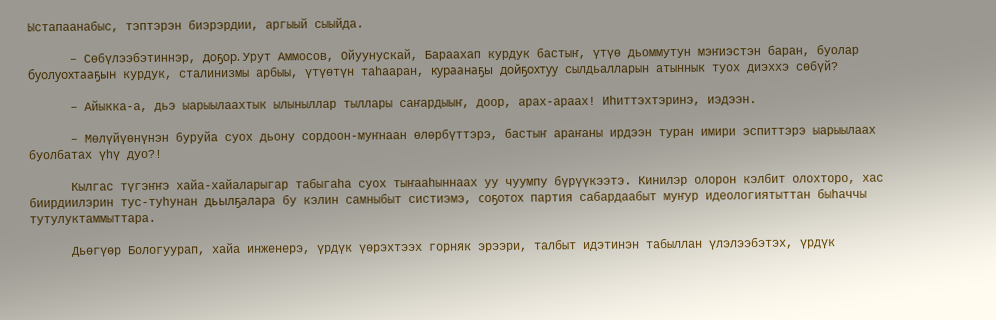Ыстапаанабыс, тэптэрэн биэрэрдии, аргыый сыыйда.

      – Сөбүлээбэтиннэр, доҕор. Урут Аммосов, Ойуунускай, Бараахап курдук бастыҥ, үтүө дьоммутун мэҥиэстэн баран, буолар буолуохтааҕын курдук, сталинизмы арбыы, үтүөтүн таһааран, кураанаҕы дойҕохтуу сылдьалларын атыннык туох диэххэ сөбүй?

      – Айыкка-а, дьэ ыарыылаахтык ылыныллар тыллары саҥардыыҥ, доор, арах-араах! Иһиттэхтэринэ, иэдээн.

      – Мөлүйүөнүнэн буруйа суох дьону сордоон-муҥнаан өлөрбүттэрэ, бастыҥ араҥаны ирдээн туран имири эспиттэрэ ыарыылаах буолбатах үһү дуо?!

      Кылгас түгэҥҥэ хайа-хайаларыгар табыгаһа суох тыҥааһыннаах уу чуумпу бүрүүкээтэ. Кинилэр олорон кэлбит олохторо, хас биирдиилэрин тус-туһунан дьылҕалара бу кэлин самныбыт систиэмэ, соҕотох партия сабардаабыт муҥур идеологиятыттан быһаччы тутулуктаммыттара.

      Дьөгүөр Бологуурап, хайа инженерэ, үрдүк үөрэхтээх горняк эрээри, талбыт идэтинэн табыллан үлэлээбэтэх, үрдүк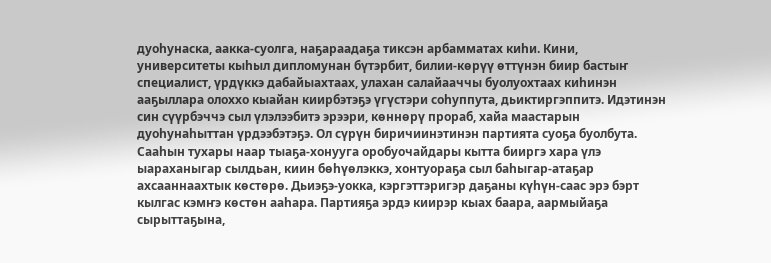дуоһунаска, аакка-суолга, наҕараадаҕа тиксэн арбамматах киһи. Кини, университеты кыһыл дипломунан бүтэрбит, билии-көрүү өттүнэн биир бастыҥ специалист, үрдүккэ дабайыахтаах, улахан салайааччы буолуохтаах киһинэн ааҕыллара олоххо кыайан киирбэтэҕэ үгүстэри соһуппута, дьиктиргэппитэ. Идэтинэн син сүүрбэччэ сыл үлэлээбитэ эрээри, көннөрү прораб, хайа маастарын дуоһунаһыттан үрдээбэтэҕэ. Ол сүрүн биричиинэтинэн партията суоҕа буолбута. Сааһын тухары наар тыаҕа-хонууга оробуочайдары кытта бииргэ хара үлэ ыараханыгар сылдьан, киин бөһүөлэккэ, хонтуораҕа сыл баһыгар-атаҕар ахсааннаахтык көстөрө. Дьиэҕэ-уокка, кэргэттэригэр даҕаны күһүн-саас эрэ бэрт кылгас кэмҥэ көстөн ааһара. Партияҕа эрдэ киирэр кыах баара, аармыйаҕа сырыттаҕына,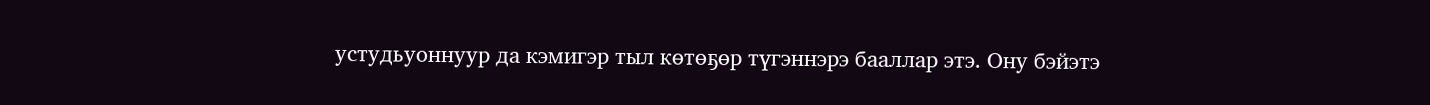устудьуоннуур да кэмигэр тыл көтөҕөр түгэннэрэ бааллар этэ. Ону бэйэтэ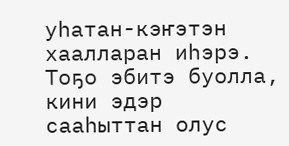уһатан-кэҥэтэн хаалларан иһэрэ. Тоҕо эбитэ буолла, кини эдэр сааһыттан олус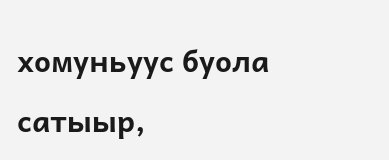хомуньуус буола сатыыр,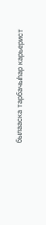былааска тарбачыһар карьерист